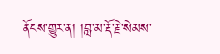ནོངས་གྱུར་ན། །བླ་མ་རྡོ་རྗེ་སེམས་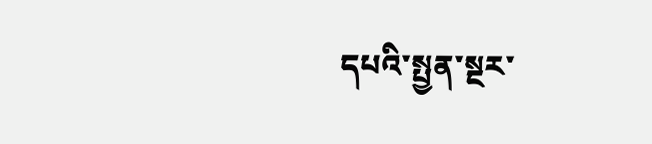དཔའི་སྤྱན་སྔར་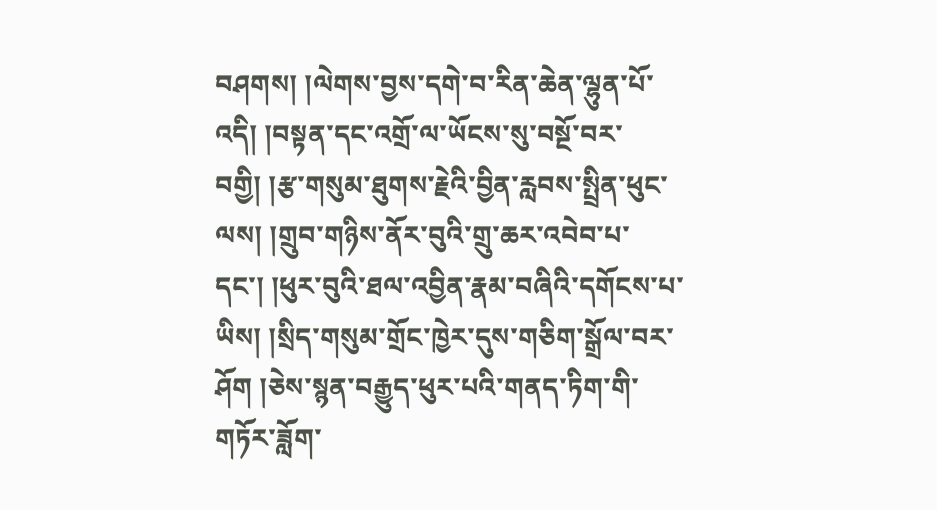བཤགས། །ལེགས་བྱས་དགེ་བ་རིན་ཆེན་ལྷུན་པོ་འདི། །བསྟན་དང་འགྲོ་ལ་ཡོངས་སུ་བསྔོ་བར་བགྱི། །རྩ་གསུམ་ཐུགས་རྗེའི་བྱིན་རླབས་སྤྲིན་ཕུང་ལས། །གྲུབ་གཉིས་ནོར་བུའི་གྲུ་ཆར་འབེབ་པ་དང་། །ཕུར་བུའི་ཐལ་འབྱིན་རྣམ་བཞིའི་དགོངས་པ་ཡིས། །སྲིད་གསུམ་གྲོང་ཁྱེར་དུས་གཅིག་སྒྲོལ་བར་ཤོག །ཅེས་སྙན་བརྒྱུད་ཕུར་པའི་གནད་ཏིག་གི་གཏོར་ཟློག་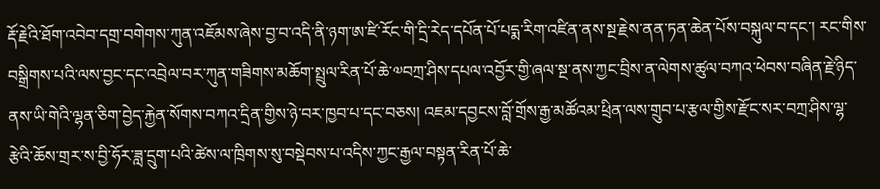རྡོ་རྗེའི་ཐོག་འབེབ་དགྲ་བགེགས་ཀུན་འཇོམས་ཞེས་བྱ་བ་འདི་ནི་ཉག་ཨ་ཛི་རོང་གི་དྲི་རེད་དཔོན་པོ་པདྨ་རིག་འཛིན་ནས་སྔ་རྗེས་ནན་ཏན་ཆེན་པོས་བསྐུལ་བ་དང་། རང་གིས་བསྒྲིགས་པའི་ལས་བྱང་དང་འབྲེལ་བར་ཀུན་གཟིགས་མཆོག་སྤྲུལ་རིན་པོ་ཆེ་༧བཀྲ་ཤིས་དཔལ་འབྱོར་གྱི་ཞལ་སྔ་ནས་ཀྱང་བྲིས་ན་ལེགས་ཚུལ་བཀའ་ཕེབས་བཞིན་རྗེ་ཉིད་ནས་ཡི་གེའི་ལྷན་ཅིག་བྱེད་རྐྱེན་སོགས་བཀའ་དྲིན་གྱིས་ཉེ་བར་ཁྱབ་པ་དང་བཅས། འཇམ་དབྱངས་བློ་གྲོས་རྒྱ་མཚོའམ་ཕྲིན་ལས་གྲུབ་པ་རྩལ་གྱིས་རྫོང་སར་བཀྲ་ཤིས་ལྷ་རྩེའི་ཆོས་གྲར་ས་བྱི་ཧོར་ཟླ་དྲུག་པའི་ཚེས་ལ་ཁྲིགས་སུ་བསྡེབས་པ་འདིས་ཀྱང་རྒྱལ་བསྟན་རིན་པོ་ཆེ་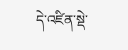དེ་འཛིན་སྡེ་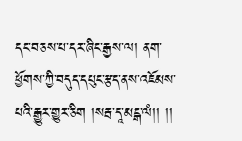དང་བཅས་པ་དར་ཞིང་རྒྱས་ལ། ནག་ཕྱོགས་ཀྱི་བདུད་དཔུང་རྩད་ནས་འཇོམས་པའི་རྒྱུར་གྱུར་ཅིག །སརྦ་དཱ་མངྒ་ལཾ།། །།